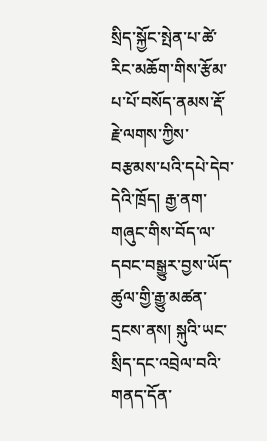སྲིད་སྐྱོང་སྤེན་པ་ཚེ་རིང་མཆོག་གིས་རྩོམ་པ་པོ་བསོད་ནམས་རྡོ་རྗེ་ལགས་ཀྱིས་བརྩམས་པའི་དཔེ་དེབ་དེའི་ཁྲོད། རྒྱ་ནག་གཞུང་གིས་བོད་ལ་དབང་བསྒྱུར་བྱས་ཡོད་ཚུལ་གྱི་རྒྱུ་མཚན་དྲངས་ནས། སྐུའི་ཡང་སྲིད་དང་འབྲེལ་བའི་གནད་དོན་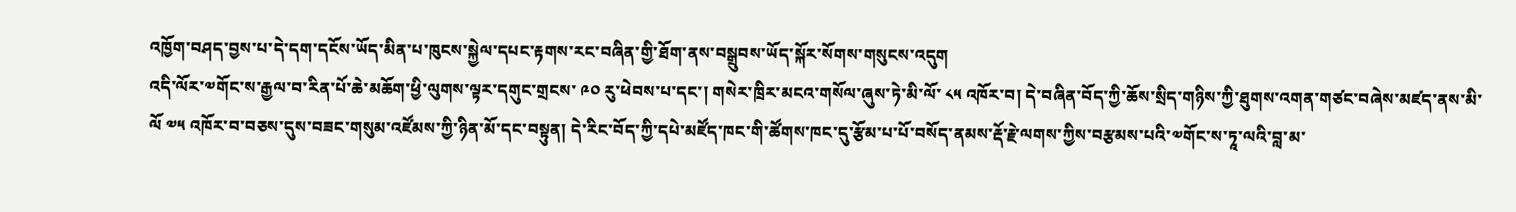འཁྱོག་བཤད་བྱས་པ་དེ་དག་དངོས་ཡོད་མིན་པ་ཁུངས་སྐྱེལ་དཔང་རྟགས་རང་བཞིན་གྱི་ཐོག་ནས་བསྒྲུབས་ཡོད་སྐོར་སོགས་གསུངས་འདུག
འདི་ལོར་༧གོང་ས་རྒྱལ་བ་རིན་པོ་ཆེ་མཆོག་ཕྱི་ལུགས་ལྟར་དགུང་གྲངས་ ༩༠ རུ་ཕེབས་པ་དང་། གསེར་ཁྲིར་མངའ་གསོལ་ཞུས་ཏེ་མི་ལོ་ ༨༥ འཁོར་བ། དེ་བཞིན་བོད་ཀྱི་ཆོས་སྲིད་གཉིས་ཀྱི་ཐུགས་འགན་གཙང་བཞེས་མཛད་ནས་མི་ལོ ༧༥ འཁོར་བ་བཅས་དུས་བཟང་གསུམ་འཛོམས་ཀྱི་ཉིན་མོ་དང་བསྟུན། དེ་རིང་བོད་ཀྱི་དཔེ་མཛོད་ཁང་གི་ཚོགས་ཁང་དུ་རྩོམ་པ་པོ་བསོད་ནམས་རྡོ་རྗེ་ལགས་ཀྱིས་བརྩམས་པའི་༧གོང་ས་ཏཱ་ལའི་བླ་མ་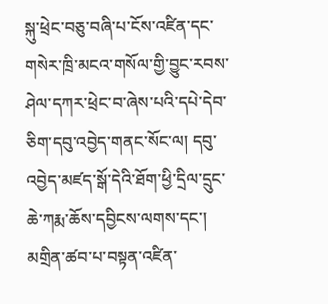སྐུ་ཕྲེང་བཅུ་བཞི་པ་ངོས་འཛིན་དང་གསེར་ཁྲི་མངའ་གསོལ་གྱི་བྱུང་རབས་ཤེལ་དཀར་ཕྲེང་བ་ཞེས་པའི་དཔེ་དེབ་ཅིག་དབུ་འབྱེད་གནང་སོང་ལ། དབུ་འབྱེད་མཛད་སྒོ་དེའི་ཐོག་ཕྱི་དྲིལ་དྲུང་ཆེ་ཀརྨ་ཆོས་དབྱིངས་ལགས་དང་། མགྲིན་ཚབ་པ་བསྟན་འཛིན་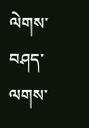ལེགས་བཤད་ལགས་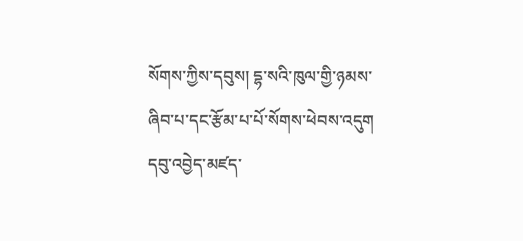སོགས་ཀྱིས་དབུས། དྷ་སའི་ཁུལ་གྱི་ཉམས་ཞིབ་པ་དང་རྩོམ་པ་པོ་སོགས་ཕེབས་འདུག
དབུ་འབྱེད་མཛད་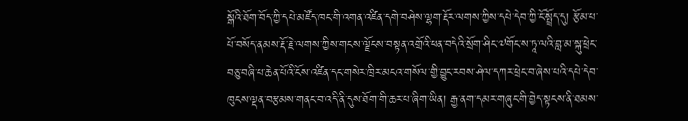སྒོའི་ཐོག་བོད་ཀྱི་དཔེ་མཛོད་ཁང་གི་འགན་འཛིན་དགེ་བཤེས་ལྷག་རྡོར་ལགས་ཀྱིས་དཔེ་དེབ་ཀྱི་ངོ་སྤྲོད་དུ། རྩོམ་པ་པོ་བསོད་ནམས་རྡོ་རྗེ་ལགས་ཀྱིས་གངས་ལྗོངས་བསྟན་འགྲོའི་ཕན་བདེའི་སྲོག་ཤིང་༧གོང་ས་ཏཱ་ལའི་བླ་མ་སྐུ་ཕྲེང་བཅུ་བཞི་པ་ཆེན་པོའི་ངོས་འཛིན་དང་གསེར་ཁྲིར་མངའ་གསོལ་གྱི་བྱུང་རབས་ཤེལ་དཀར་ཕྲེང་བ་ཞེས་པའི་དཔེ་དེབ་ཁུངས་ལྡན་བརྩམས་གནང་བ་འདི་ནི་དུས་ཐོག་གི་ཆར་པ་ཞིག་ཡིན། རྒྱ་ནག་དམར་གཞུང་གི་བྱེད་སྟངས་ནི་ཐམས་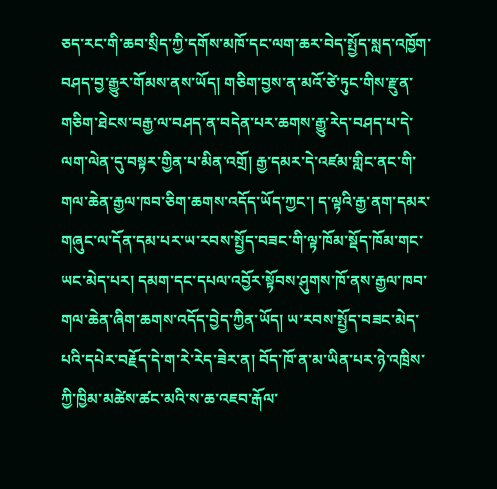ཅད་རང་གི་ཆབ་སྲིད་ཀྱི་དགོས་མཁོ་དང་ལག་ཆར་བེད་སྤྱོད་སླད་འཁྱོག་བཤད་བྱ་རྒྱུར་གོམས་ནས་ཡོད། གཅིག་བྱས་ན་མའོ་ཙེ་ཏུང་གིས་རྫུན་གཅིག་ཐེངས་བརྒྱ་ལ་བཤད་ན་བདེན་པར་ཆགས་རྒྱུ་རེད་བཤད་པ་དེ་ལག་ལེན་དུ་བསྟར་གྱིན་པ་མིན་འགྲོ། རྒྱ་དམར་དེ་འཛམ་གླིང་ནང་གི་གལ་ཆེན་རྒྱལ་ཁབ་ཅིག་ཆགས་འདོད་ཡོད་ཀྱང་། ད་ལྟའི་རྒྱ་ནག་དམར་གཞུང་ལ་དོན་དམ་པར་ཡ་རབས་སྤྱོད་བཟང་གི་ལྟ་ཁོམ་སྡོད་ཁོམ་གང་ཡང་མེད་པར། དམག་དང་དཔལ་འབྱོར་སྟོབས་ཤུགས་ཁོ་ནས་རྒྱལ་ཁབ་གལ་ཆེན་ཞིག་ཆགས་འདོད་བྱེད་ཀྱིན་ཡོད། ཡ་རབས་སྤྱོད་བཟང་མེད་པའི་དཔེར་བརྗོད་དེ་ག་རེ་རེད་ཟེར་ན། བོད་ཁོ་ན་མ་ཡིན་པར་ཉེ་འཁྲིས་ཀྱི་ཁྱིམ་མཚེས་ཚང་མའི་ས་ཆ་འཇབ་རྒོལ་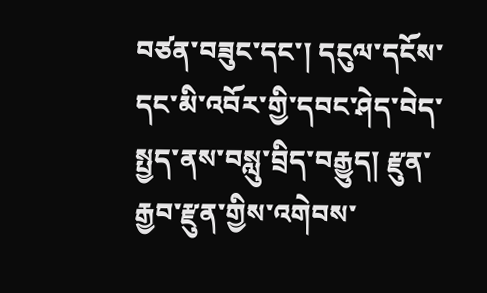བཙན་བཟུང་དང་། དངུལ་དངོས་དང་མི་འབོར་གྱི་དབང་ཤེད་བེད་སྤྱད་ནས་བསླུ་བྲིད་བརྒྱུད། རྫུན་རྒྱབ་རྫུན་གྱིས་འགེབས་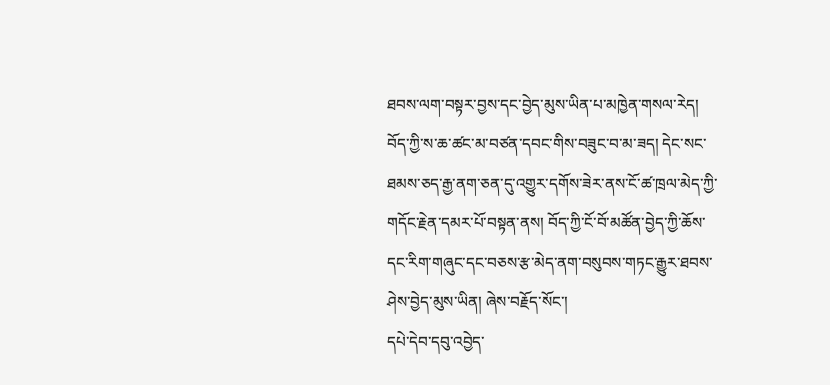ཐབས་ལག་བསྟར་བྱས་དང་བྱེད་མུས་ཡིན་པ་མཁྱེན་གསལ་རེད། བོད་ཀྱི་ས་ཆ་ཚང་མ་བཙན་དབང་གིས་བཟུང་བ་མ་ཟད། དེང་སང་ཐམས་ཅད་རྒྱ་ནག་ཅན་དུ་འགྱུར་དགོས་ཟེར་ནས་ངོ་ཚ་ཁྲལ་མེད་ཀྱི་གདོང་རྗེན་དམར་པོ་བསྟན་ནས། བོད་ཀྱི་ངོ་བོ་མཚོན་བྱེད་ཀྱི་ཆོས་དང་རིག་གཞུང་དང་བཅས་རྩ་མེད་ནག་བསུབས་གཏང་རྒྱུར་ཐབས་ཤེས་བྱེད་མུས་ཡིན། ཞེས་བརྗོད་སོང་།
དཔེ་དེབ་དབུ་འབྱེད་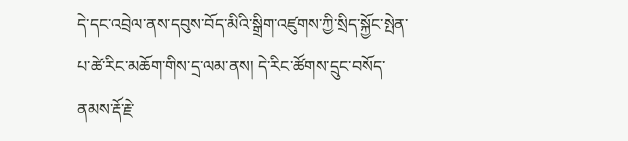དེ་དང་འབྲེལ་ནས་དབུས་བོད་མིའི་སྒྲིག་འཛུགས་ཀྱི་སྲིད་སྐྱོང་སྤེན་པ་ཚེ་རིང་མཆོག་གིས་དྲ་ལམ་ནས། དེ་རིང་ཚོགས་དྲུང་བསོད་ནམས་རྡོ་རྗེ་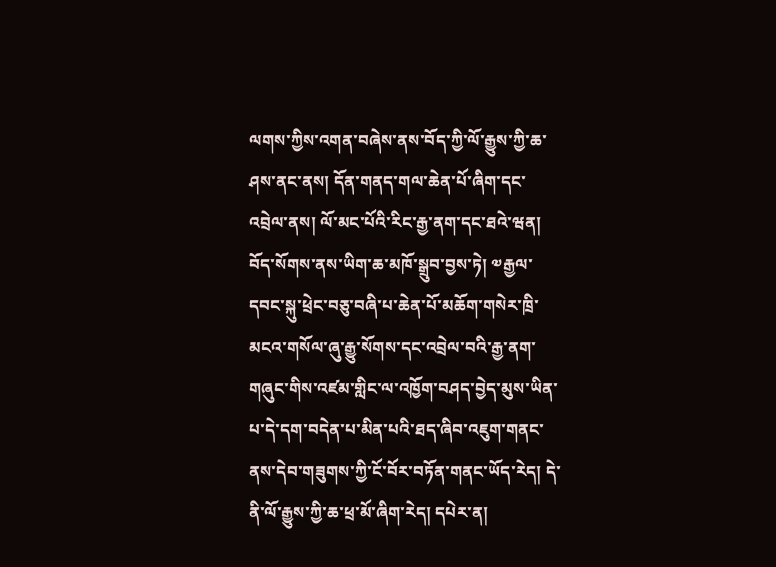ལགས་ཀྱིས་འགན་བཞེས་ནས་བོད་ཀྱི་ལོ་རྒྱུས་ཀྱི་ཆ་ཤས་ནང་ནས། དོན་གནད་གལ་ཆེན་པོ་ཞིག་དང་འབྲེལ་ནས། ལོ་མང་པོའི་རིང་རྒྱ་ནག་དང་ཐའེ་ཝན། བོད་སོགས་ནས་ཡིག་ཆ་མཁོ་སྒྲུབ་བྱས་ཏེ། ༧རྒྱལ་དབང་སྐུ་ཕྲེང་བཅུ་བཞི་པ་ཆེན་པོ་མཆོག་གསེར་ཁྲི་མངའ་གསོལ་ཞུ་རྒྱུ་སོགས་དང་འབྲེལ་བའི་རྒྱ་ནག་གཞུང་གིས་འཛམ་གླིང་ལ་འཁྱོག་བཤད་བྱེད་མུས་ཡིན་པ་དེ་དག་བདེན་པ་མིན་པའི་ཐད་ཞིབ་འཇུག་གནང་ནས་དེབ་གཟུགས་ཀྱི་ངོ་བོར་བཏོན་གནང་ཡོད་རེད། དེ་ནི་ལོ་རྒྱུས་ཀྱི་ཆ་ཕྲ་མོ་ཞིག་རེད། དཔེར་ན།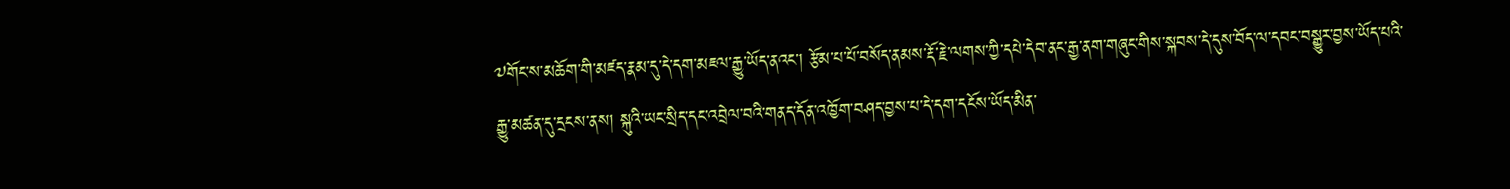༧གོང་ས་མཆོག་གི་མཛད་རྣམ་དུ་དེ་དག་མཇལ་རྒྱུ་ཡོད་ནའང་། རྩོམ་པ་པོ་བསོད་ནམས་རྡོ་རྗེ་ལགས་ཀྱི་དཔེ་དེབ་ནང་རྒྱ་ནག་གཞུང་གིས་སྐབས་དེ་དུས་བོད་ལ་དབང་བསྒྱུར་བྱས་ཡོད་པའི་རྒྱུ་མཚན་དུ་དྲངས་ནས། སྐུའི་ཡང་སྲིད་དང་འབྲེལ་བའི་གནད་དོན་འཁྱོག་བཤད་བྱས་པ་དེ་དག་དངོས་ཡོད་མིན་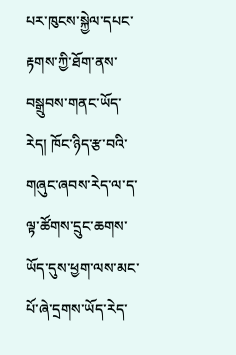པར་ཁུངས་སྐྱེལ་དཔང་རྟགས་ཀྱི་ཐོག་ནས་བསྒྲུབས་གནང་ཡོད་རེད། ཁོང་ཉིད་རྩ་བའི་གཞུང་ཞབས་རེད་ལ་ད་ལྟ་ཚོགས་དྲུང་ཆགས་ཡོད་དུས་ཕྱག་ལས་མང་པོ་ཞེ་དྲགས་ཡོད་རེད་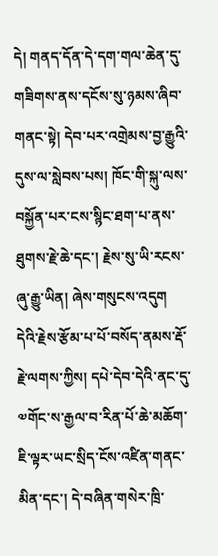དེ། གནད་དོན་དེ་དག་གལ་ཆེན་དུ་གཟིགས་ནས་དངོས་སུ་ཉམས་ཞིབ་གནང་སྟེ། དེབ་པར་འགྲེམས་བྱ་རྒྱུའི་དུས་ལ་སླེབས་པས། ཁོང་གི་སྐུ་ལས་བསྐྱོན་པར་ངས་སྙིང་ཐག་པ་ནས་ཐུགས་རྗེ་ཆེ་དང་། རྗེས་སུ་ཡི་རངས་ཞུ་རྒྱུ་ཡིན། ཞེས་གསུངས་འདུག
དེའི་རྗེས་རྩོམ་པ་པོ་བསོད་ནམས་རྡོ་རྗེ་ལགས་ཀྱིས། དཔེ་དེབ་དེའི་ནང་དུ་༧གོང་ས་རྒྱལ་བ་རིན་པོ་ཆེ་མཆོག་ཇི་ལྟར་ཡང་སྲིད་ངོས་འཛིན་གནང་མིན་དང་། དེ་བཞིན་གསེར་ཁྲི་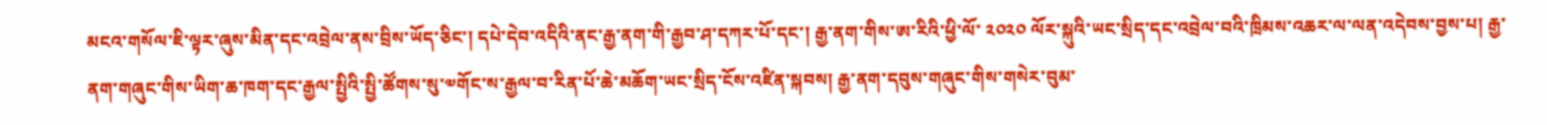མངའ་གསོལ་ཇི་ལྟར་ཞུས་མིན་དང་འབྲེལ་ནས་བྲིས་ཡོད་ཅིང་། དཔེ་དེབ་འདིའི་ནང་རྒྱ་ནག་གི་རྒྱབ་ཤ་དཀར་པོ་དང་། རྒྱ་ནག་གིས་ཨ་རིའི་ཕྱི་ལོ་ ༢༠༢༠ ལོར་སྐུའི་ཡང་སྲིད་དང་འབྲེལ་བའི་ཁྲིམས་འཆར་ལ་ལན་འདེབས་བྱས་པ། རྒྱ་ནག་གཞུང་གིས་ཡིག་ཆ་ཁག་དང་རྒྱལ་སྤྱིའི་སྤྱི་ཚོགས་སུ་༧གོང་ས་རྒྱལ་བ་རིན་པོ་ཆེ་མཆོག་ཡང་སྲིད་ངོས་འཛིན་སྐབས། རྒྱ་ནག་དབུས་གཞུང་གིས་གསེར་བུམ་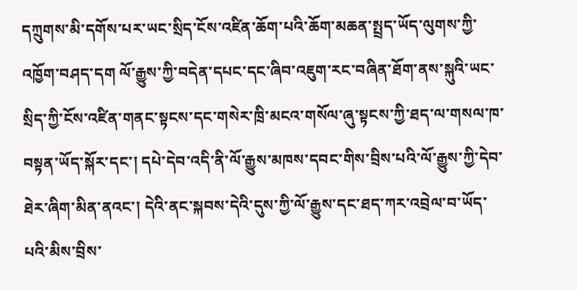དཀྲུགས་མི་དགོས་པར་ཡང་སྲིད་ངོས་འཛིན་ཆོག་པའི་ཆོག་མཆན་སྤྲད་ཡོད་ལུགས་ཀྱི་འཁྱོག་བཤད་དག ལོ་རྒྱུས་ཀྱི་བདེན་དཔང་དང་ཞིབ་འཇུག་རང་བཞིན་ཐོག་ནས་སྐུའི་ཡང་སྲིད་ཀྱི་ངོས་འཛིན་གནང་སྟངས་དང་གསེར་ཁྲི་མངའ་གསོལ་ཞུ་སྟངས་ཀྱི་ཐད་ལ་གསལ་ཁ་བསྟན་ཡོད་སྐོར་དང་། དཔེ་དེབ་འདི་ནི་ལོ་རྒྱུས་མཁས་དབང་གིས་བྲིས་པའི་ལོ་རྒྱུས་ཀྱི་དེབ་ཐེར་ཞིག་མིན་ནའང་། དེའི་ནང་སྐབས་དེའི་དུས་ཀྱི་ལོ་རྒྱུས་དང་ཐད་ཀར་འབྲེལ་བ་ཡོད་པའི་མིས་བྲིས་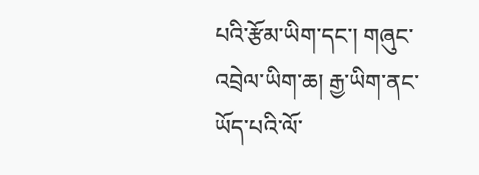པའི་རྩོམ་ཡིག་དང་། གཞུང་འབྲེལ་ཡིག་ཆ། རྒྱ་ཡིག་ནང་ཡོད་པའི་ལོ་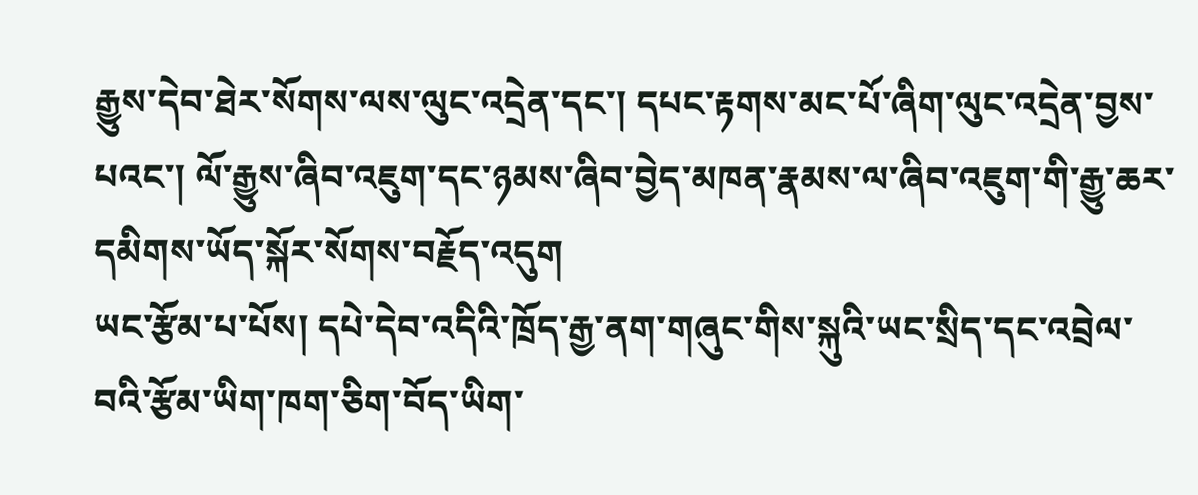རྒྱུས་དེབ་ཐེར་སོགས་ལས་ལུང་འདྲེན་དང་། དཔང་རྟགས་མང་པོ་ཞིག་ལུང་འདྲེན་བྱས་པའང་། ལོ་རྒྱུས་ཞིབ་འཇུག་དང་ཉམས་ཞིབ་བྱེད་མཁན་རྣམས་ལ་ཞིབ་འཇུག་གི་རྒྱུ་ཆར་དམིགས་ཡོད་སྐོར་སོགས་བརྗོད་འདུག
ཡང་རྩོམ་པ་པོས། དཔེ་དེབ་འདིའི་ཁྲོད་རྒྱ་ནག་གཞུང་གིས་སྐུའི་ཡང་སྲིད་དང་འབྲེལ་བའི་རྩོམ་ཡིག་ཁག་ཅིག་བོད་ཡིག་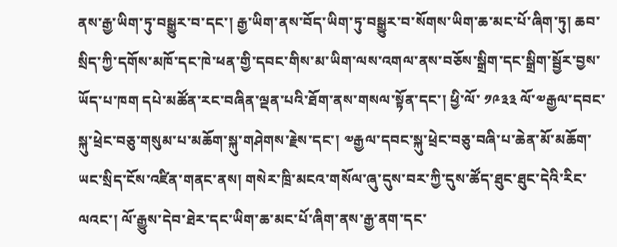ནས་རྒྱ་ཡིག་ཏུ་བསྒྱུར་བ་དང་། རྒྱ་ཡིག་ནས་བོད་ཡིག་ཏུ་བསྒྱུར་བ་སོགས་ཡིག་ཆ་མང་པོ་ཞིག་ཏུ། ཆབ་སྲིད་ཀྱི་དགོས་མཁོ་དང་ཁེ་ཕན་གྱི་དབང་གིས་མ་ཡིག་ལས་འགལ་ནས་བཅོས་སྒྲིག་དང་སྒྲིག་སྦྱོར་བྱས་ཡོད་པ་ཁག དཔེ་མཚོན་རང་བཞིན་ལྡན་པའི་ཐོག་ནས་གསལ་སྟོན་དང་། ཕྱི་ལོ་ ༡༩༣༣ ལོ་༧རྒྱལ་དབང་སྐུ་ཕྲེང་བཅུ་གསུམ་པ་མཆོག་སྐུ་གཤེགས་རྗེས་དང་། ༧རྒྱལ་དབང་སྐུ་ཕྲེང་བཅུ་བཞི་པ་ཆེན་མོ་མཆོག་ཡང་སྲིད་ངོས་འཛིན་གནང་ནས། གསེར་ཁྲི་མངའ་གསོལ་ཞུ་དུས་བར་ཀྱི་དུས་ཚོད་ཐུང་ཐུང་དེའི་རིང་ལའང་། ལོ་རྒྱུས་དེབ་ཐེར་དང་ཡིག་ཆ་མང་པོ་ཞིག་ནས་རྒྱ་ནག་དང་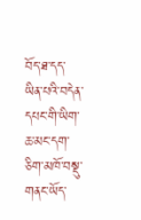བོད་ཐ་དད་ཡིན་པའི་བདེན་དཔང་གི་ཡིག་ཆ་མང་དག་ཅིག་མཁོ་བསྡུ་གནང་ཡོད་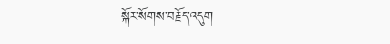སྐོར་སོགས་བརྗོད་འདུག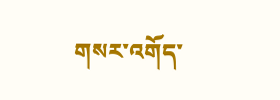གསར་འགོད་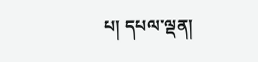པ། དཔལ་ལྡན།